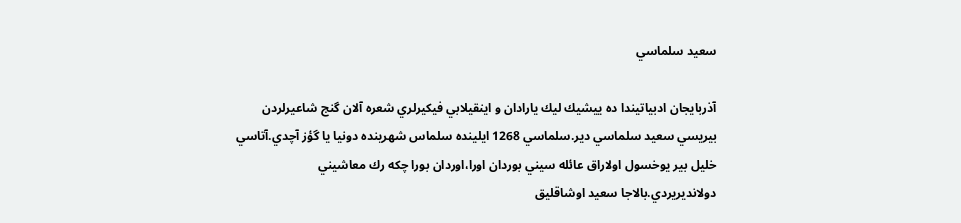سعيد سلماسي

آذربايجان ادبياتيندا ده ييشيك ليك يارادان و اينقيلابي فيكيرلري شعره آلان گنج شاعيرلردن بيريسي سعيد سلماسي دير.سلماسي 1268 ايلينده سلماس شهرينده دونيا يا گؤز آچدي.آتاسي خليل بير يوخسول اولاراق عائله سيني بوردان اورا،اوردان بورا چكه رك معاشيني دولانديريردي.بالاجا سعيد اوشاقليق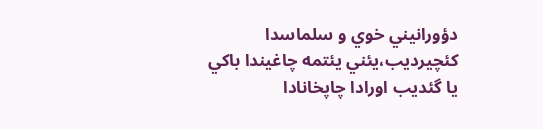دؤورانيني خوي و سلماسدا كئچيرديب،يئني يئتمه چاغيندا باكي يا گئديب اورادا چاپخانادا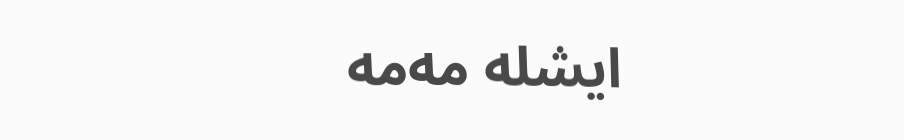ايشله مه‌مه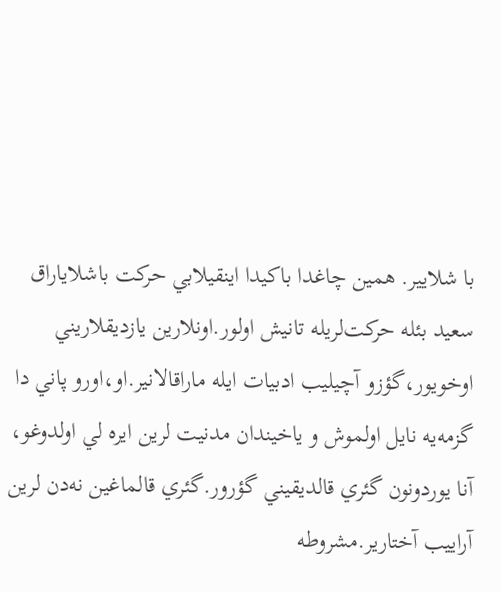با شلايير. همين چاغدا باكيدا اينقيلابي حركت باشلاياراق سعيد بئله حركت‌لريله تانيش اولور.اونلارين يازديقلاريني اوخويور،گؤزو آچيليب ادبيات ايله ماراقالانير.او،اورو پاني دا گزمه‌يه نايل اولموش و ياخيندان مدنيت لرين ايره لي اولدوغو، آنا يوردونون گئري قالديقيني گؤرور.گئري قالماغين نه‌دن لرين آراييب آختارير.مشروطه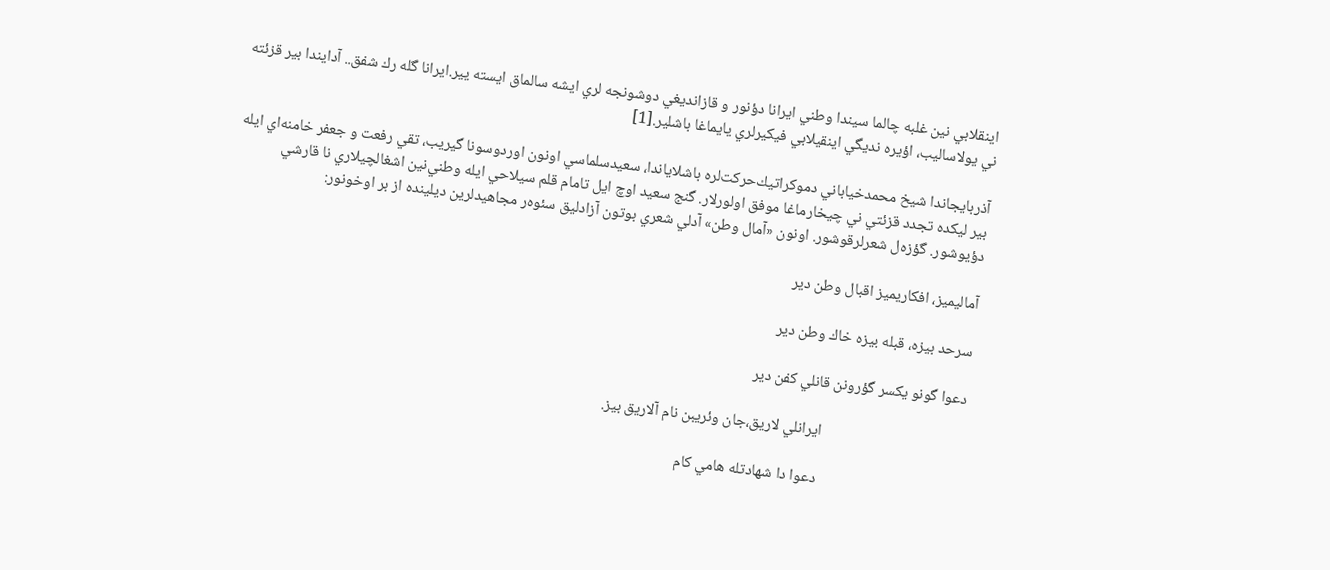اينقلابي نين غلبه چالما سيندا وطني ايرانا دؤنور و قازانديغي دوشونجه لري ايشه سالماق ايسته يير.ايرانا گله رك شفق.. آدايندا بير قزئته ني يولاساليب، اؤيره نديگي اينقيلابي فيكيرلري يايماغا باشلير.[1]

آذربايجاندا شيخ محمدخياباني دموكراتيك‌حركت‌لره باشلاياندا، سعيدسلماسي اونون‌ اوردوسونا گيريب، تقي رفعت و جعفر خامنه‌اي ايله بير ليكده تجدد قزئتي ني چيخارماغا موفق اولورلار. گنج سعيد اوچ ايل تامام قلم سيلاحي ايله وطني‌نين اشغالچيلاري نا قارشي دؤيوشور. گؤزه‌ل شعرلرقوشور. اونون «آمال وطن» آدلي شعري بوتون آزادليق سئوه‌ر مجاهيدلرين ديلينده از بر اوخونور:

آماليميز، افكاريميز اقبال وطن دير

سرحد بيزه، قبله بيزه خاك وطن دير

دعوا گونو يكسر گؤرونن قانلي كفن دير

                                        ايرانلي لاريق،جان وئريبن نام آلاريق بيز.

                                        دعوا دا شهادتله هامي كام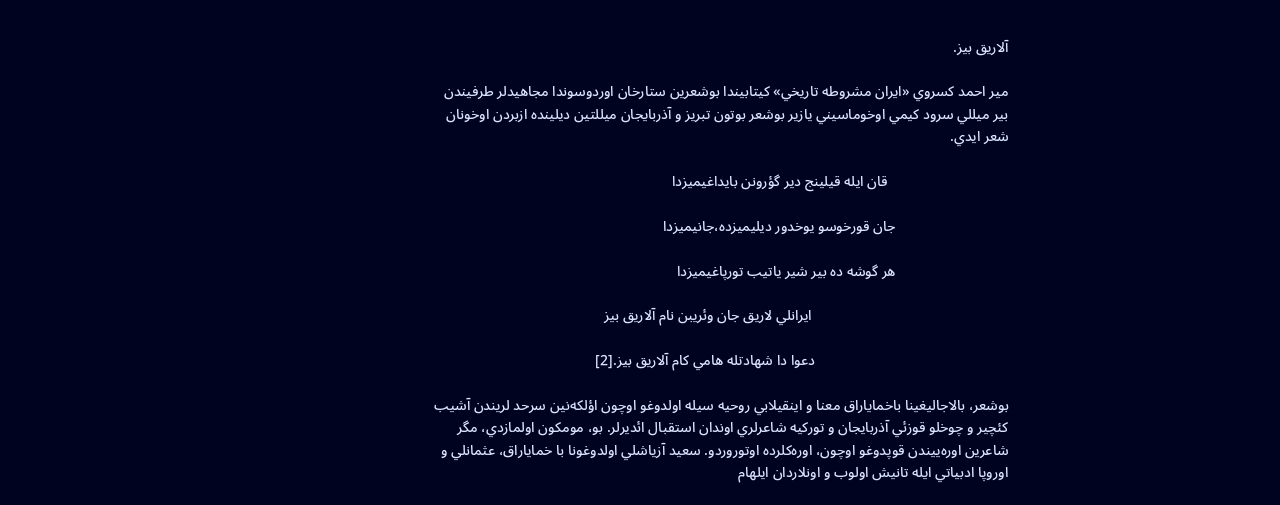آلاريق بيز.

مير احمد كسروي «ايران مشروطه تاريخي» كيتابيندا بوشعرين ستارخان اوردوسوندا مجاهيدلر طرفيندن بير ميللي سرود كيمي اوخوماسيني يازير بوشعر بوتون تبريز و آذربايجان ميللتين ديلينده ازبردن اوخونان شعر ايدي.

                                 قان ايله قيلينج دير گؤرونن بايداغيميزدا

                               جان قورخوسو يوخدور ديليميزده،جانيميزدا

                               هر گوشه ده بير شير ياتيب تورپاغيميزدا

                                                      ايرانلي لاريق جان وئريبن نام آلاريق بيز

                                                     دعوا دا شهادتله هامي كام آلاريق بيز.[2]

بوشعر، بالاجاليغينا باخماياراق معنا و اينقيلابي روحيه سيله اولدوغو اوچون اؤلكه‌نين سرحد لريندن آشيب كئچير و چوخلو قوزئي آذربايجان و توركيه شاعرلري اوندان استقبال ائديرلر. بو، مومكون اولمازدي، مگر شاعرين اوره‌ييندن قوپدوغو اوچون، اوره‌كلرده اوتوروردو. سعيد آزياشلي اولدوغونا با خماياراق، عثمانلي و اوروپا ادبياتي ايله تانيش اولوب و اونلاردان ايلهام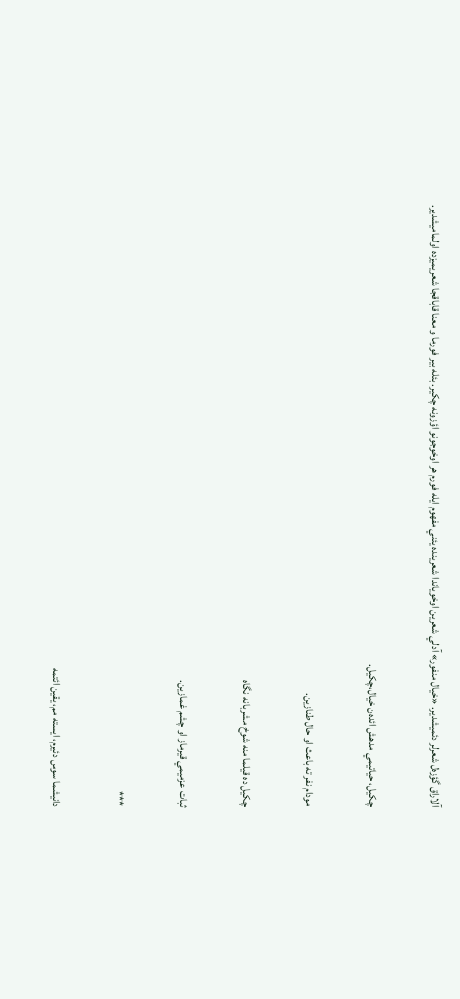آلاراق گؤزه‌ل شعرلر دئميشدير. «خيال منفور» آدلي شعرين اوخوياندا شعرينده يئني مفهوم ايله فورم هر اوخوجونو اؤزونه چكير. بئله بير فورما و معنا قاباقجا شعريميزده اولماميشدير.

چكيل، حياتيمي مدهش ائده‌ن خيال،چكيل.

مودام نفر ته باعث او حال طنازين.

چكيل ده قيلما منه شوخ مشربانه نگاه

ثبات عزميمي قيرماز او چشم غمازين.

***

دانيشما سوس دئيرم، ايسته مم، يقين ائتمه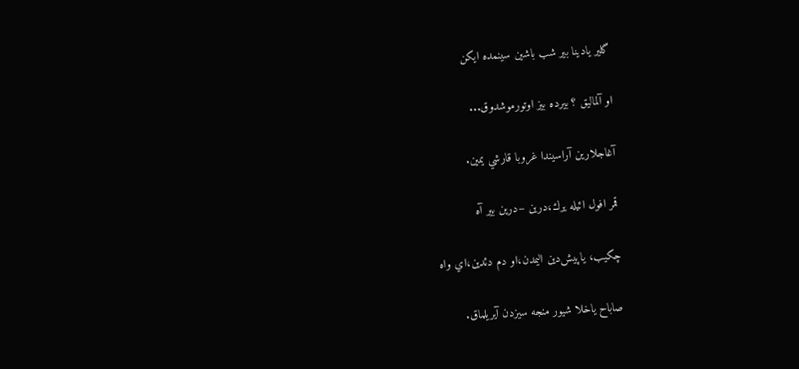گلير يادينا بير شب باشين سينمده ايكن

او آلماليق ؟ بيرده بيز اوتورموشدوق...

آغاجلارين آراسيندا غروبا قارشي يمين.

قمر افول ائيله يرك،درين –درين بير آه

چكيب، ياپيش‌دين اليمدن،او دم دئدين،اي واه

صاباح ياخلا شيور منجه سيزدن آيريلماق.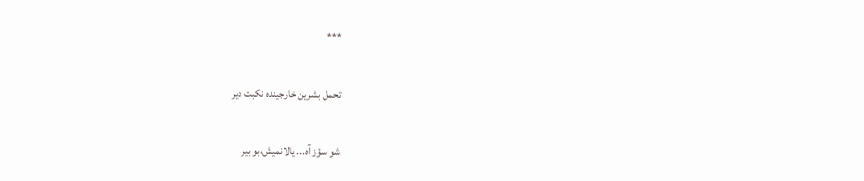***

تحمل بشرين خارجينده نكبت دير

شو سؤز آه... يالانميش،بو بير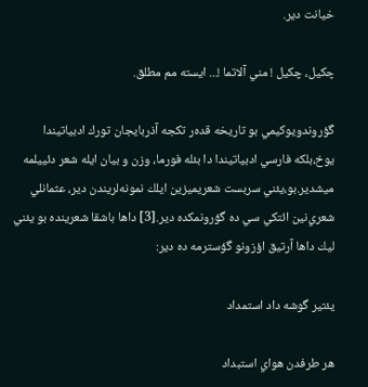خيانت دير.

چكيل، چكيل ! مني آلاتما !... ايسته مم مطلق.

گؤروندويوكيمي بو تاريخه قده‌ر تكجه آذربايجان تورك ادبياتيندا يوخ،بلكه فارسي ادبياتيندا دا بئله فورما، وزن و بيان ايله شعر دئييلمه ميشدير.بو،يئني سربست شعريميزين ايلك نمونه‌لريندن دير، عثمانلي شعري‌نين ائتكي سي ده گؤرونمكده دير.[3] داها باشقا شعرينده بو يئني ليك داها آرتيق اؤزونو گؤسترمه ده دير:

يئتير گوشه داد استمداد

هر طرفدن هواي استبداد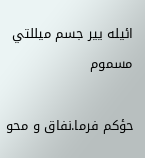ائيله يير جسم ميللتي مسموم

حؤكم فرما.نفاق و محو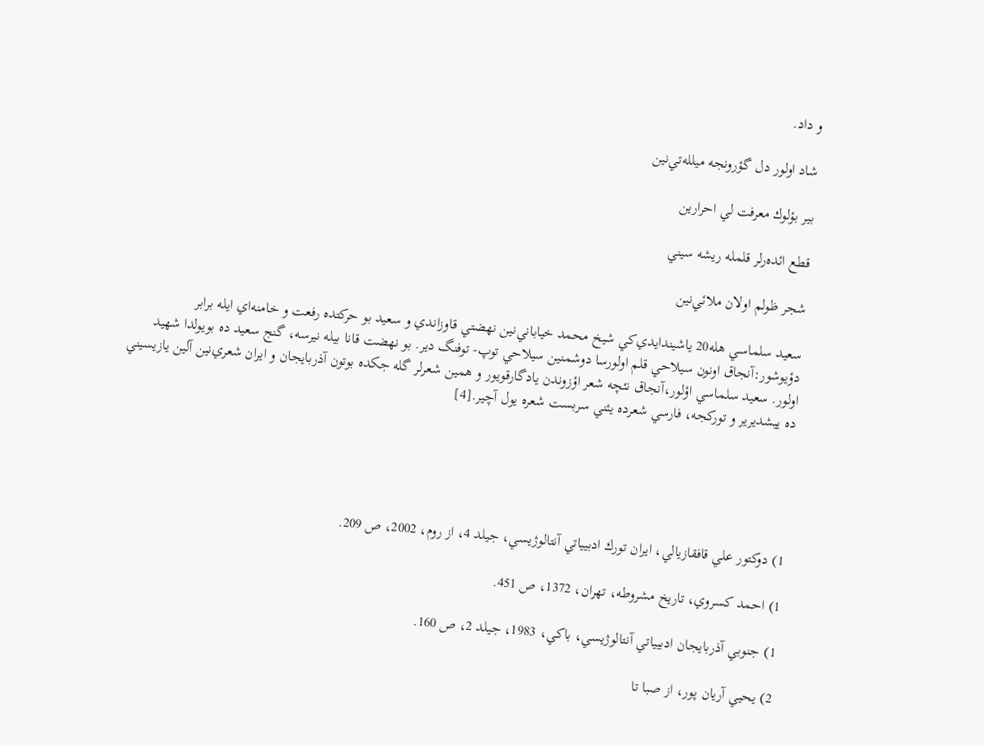و داد.

شاد اولور دل گؤرونجه ميلله‌تي‌نين

بير بؤلوك معرفت لي احرارين

قطع ائده‌رلر قلمله ريشه سيني

شجر ظولم اولان ملائي‌نين

سعيد سلماسي هله20 ياشيندايدي‌كي شيخ محمد خياباني‌نين نهضتي قاوزاندي و سعيد بو حركتده رفعت و خامنه‌اي ايله برابر دؤيوشور:آنجاق اونون سيلاحي قلم اولورسا دوشمنين سيلاحي توپ- توفنگ دير. بو نهضت قانا بيله نيرسه، گنج سعيد ده بويولدا شهيد اولور. سعيد سلماسي اؤلور،آنجاق نئچه شعر اؤزوندن يادگارقويور و همين شعرلر گله جكده بوتون آذربايجان و ايران شعري‌نين آلين يازيسيني ده ييشديرير و توركجه، فارسي شعرده يئني سربست شعره يول آچير.[4]





1) دوكتور علي قافقازيالي، ايران تورك ادبيياتي آنتالوژيسي، جيلد 4، از روم، 2002، ص 209.

1) احمد كسروي، تاريخ مشروطه، تهران، 1372، ص 451.

1) جنوبي آذربايجان ادبيياتي آنتالوژيسي، باكي، 1983، جيلد 2، ص 160.

2) يحيي آريان پور، از صبا تا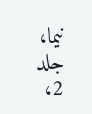نيما، جلد 2،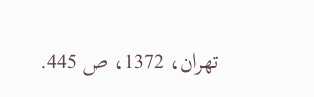تهران، 1372، ص 445.